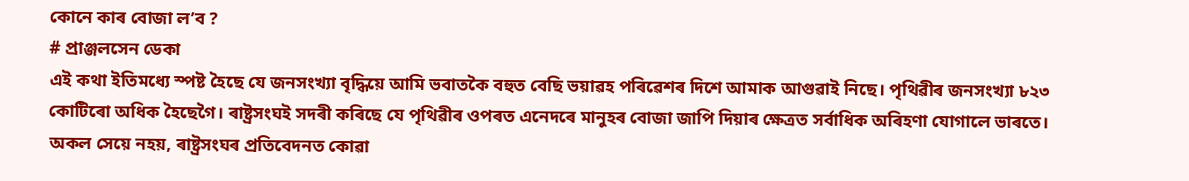কোনে কাৰ বোজা ল’ব ?
# প্রাঞ্জলসেন ডেকা
এই কথা ইতিমধ্যে স্পষ্ট হৈছে যে জনসংখ্যা বৃদ্ধিয়ে আমি ভবাতকৈ বহুত বেছি ভয়াৱহ পৰিৱেশৰ দিশে আমাক আগুৱাই নিছে। পৃথিৱীৰ জনসংখ্যা ৮২৩ কোটিৰো অধিক হৈছেগৈ। ৰাষ্ট্ৰসংঘই সদৰী কৰিছে যে পৃথিৱীৰ ওপৰত এনেদৰে মানুহৰ বোজা জাপি দিয়াৰ ক্ষেত্ৰত সৰ্বাধিক অৰিহণা যোগালে ভাৰতে।
অকল সেয়ে নহয়, ৰাষ্ট্ৰসংঘৰ প্ৰতিবেদনত কোৱা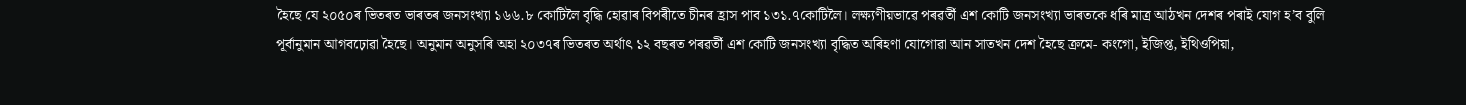হৈছে যে ২০৫০ৰ ভিতৰত ভাৰতৰ জনসংখ্যা ১৬৬.৮ কোটিলৈ বৃদ্ধি হোৱাৰ বিপৰীতে চীনৰ হ্ৰাস পাব ১৩১.৭কোটিলৈ। লক্ষ্যণীয়ভাৱে পৰৱৰ্তী এশ কোটি জনসংখ্যা ভাৰতকে ধৰি মাত্ৰ আঠখন দেশৰ পৰাই যোগ হ’ব বুলি পূর্বানুমান আগবঢ়োৱা হৈছে। অনুমান অনুসৰি অহা ২০৩৭ৰ ভিতৰত অৰ্থাৎ ১২ বছৰত পৰৱৰ্তী এশ কোটি জনসংখ্যা বৃদ্ধিত অৰিহণা যোগোৱা আন সাতখন দেশ হৈছে ক্রমে- কংগো, ইজিপ্ত, ইথিওপিয়া,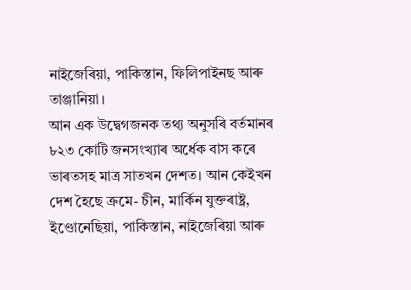নাইজেৰিয়া, পাকিস্তান, ফিলিপাইনছ আৰু তাঞ্জানিয়া।
আন এক উদ্বেগজনক তথ্য অনুসৰি বৰ্তমানৰ ৮২৩ কোটি জনসংখ্যাৰ অর্ধেক বাস কৰে ভাৰতসহ মাত্র সাতখন দেশত। আন কেইখন দেশ হৈছে ক্রমে- চীন, মার্কিন যুক্তৰাষ্ট্ৰ, ইণ্ডোনেছিয়া, পাকিস্তান, নাইজেৰিয়া আৰু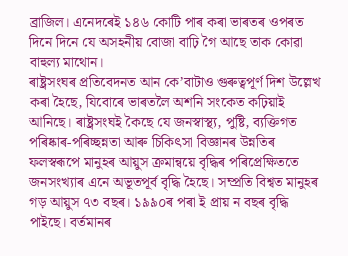ব্রাজিল। এনেদৰেই ১৪৬ কোটি পাৰ কৰা ভাৰতৰ ওপৰত দিনে দিনে যে অসহনীয় বোজা বাঢ়ি গৈ আছে তাক কোৱা বাহুল্য মাথোন।
ৰাষ্ট্ৰসংঘৰ প্ৰতিবেদনত আন কে’বাটাও গুৰুত্বপূৰ্ণ দিশ উল্লেখ কৰা হৈছে, যিবোৰে ভাৰতলৈ অশনি সংকেত কঢ়িয়াই আনিছে। ৰাষ্ট্ৰসংঘই কৈছে যে জনস্বাস্থ্য, পুষ্টি, ব্যক্তিগত পৰিষ্কাৰ-পৰিচ্ছন্নতা আৰু চিকিৎসা বিজ্ঞানৰ উন্নতিৰ ফলস্বৰূপে মানুহৰ আয়ুস ক্রমান্বয়ে বৃদ্ধিৰ পৰিপ্ৰেক্ষিততে জনসংখ্যাৰ এনে অভূতপূর্ব বৃদ্ধি হৈছে। সম্প্রতি বিশ্বত মানুহৰ গড় আয়ুস ৭৩ বছৰ। ১৯৯০ৰ পৰা ই প্রায় ন বছৰ বৃদ্ধি পাইছে। বৰ্তমানৰ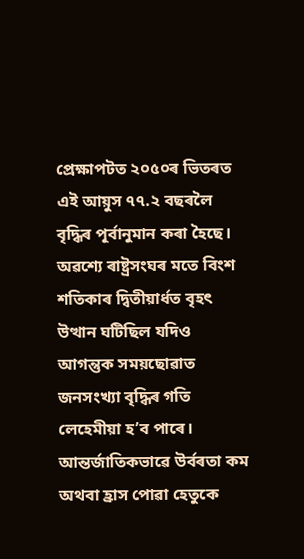প্ৰেক্ষাপটত ২০৫০ৰ ভিতৰত এই আয়ুস ৭৭.২ বছৰলৈ বৃদ্ধিৰ পূর্বানুমান কৰা হৈছে।
অৱশ্যে ৰাষ্ট্ৰসংঘৰ মতে বিংশ শতিকাৰ দ্বিতীয়ার্ধত বৃহৎ উত্থান ঘটিছিল যদিও আগন্তুক সময়ছোৱাত জনসংখ্যা বৃদ্ধিৰ গতি লেহেমীয়া হ’ব পাৰে। আন্তর্জাতিকভাৱে উৰ্বৰতা কম অথবা হ্রাস পোৱা হেতুকে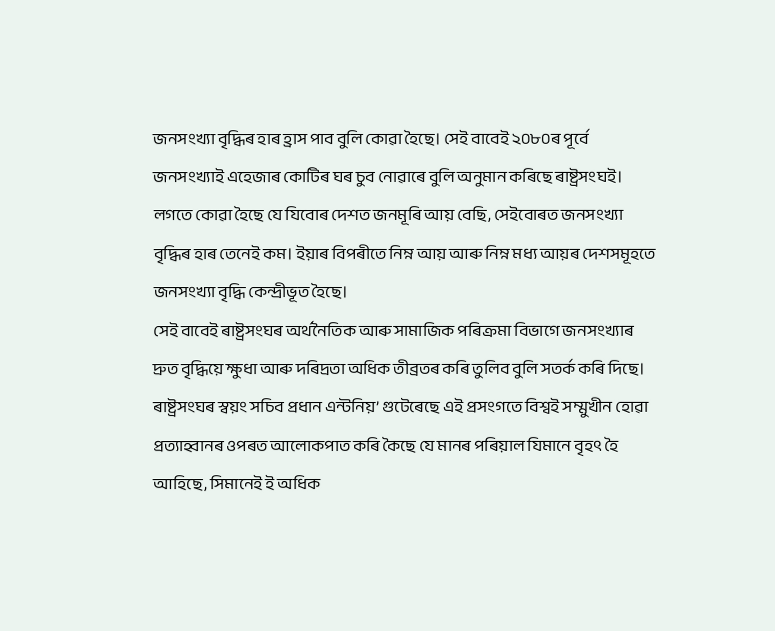জনসংখ্যা বৃদ্ধিৰ হাৰ হ্ৰাস পাব বুলি কোৱা হৈছে। সেই বাবেই ২০৮০ৰ পূৰ্বে জনসংখ্যাই এহেজাৰ কোটিৰ ঘৰ চুব নোৱাৰে বুলি অনুমান কৰিছে ৰাষ্ট্ৰসংঘই। লগতে কোৱা হৈছে যে যিবোৰ দেশত জনমূৰি আয় বেছি, সেইবোৰত জনসংখ্যা বৃদ্ধিৰ হাৰ তেনেই কম। ইয়াৰ বিপৰীতে নিম্ন আয় আৰু নিম্ন মধ্য আয়ৰ দেশসমূহতে জনসংখ্যা বৃদ্ধি কেন্দ্রীভূত হৈছে।
সেই বাবেই ৰাষ্ট্ৰসংঘৰ অৰ্থনৈতিক আৰু সামাজিক পৰিক্ৰমা বিভাগে জনসংখ্যাৰ দ্রুত বৃদ্ধিয়ে ক্ষুধা আৰু দৰিদ্ৰতা অধিক তীব্ৰতৰ কৰি তুলিব বুলি সতৰ্ক কৰি দিছে। ৰাষ্ট্ৰসংঘৰ স্বয়ং সচিব প্রধান এন্টনিয়’ গুটেৰেছে এই প্ৰসংগতে বিশ্বই সম্মুখীন হোৱা প্ৰত্যাহ্বানৰ ওপৰত আলোকপাত কৰি কৈছে যে মানৰ পৰিয়াল যিমানে বৃহৎ হৈ আহিছে, সিমানেই ই অধিক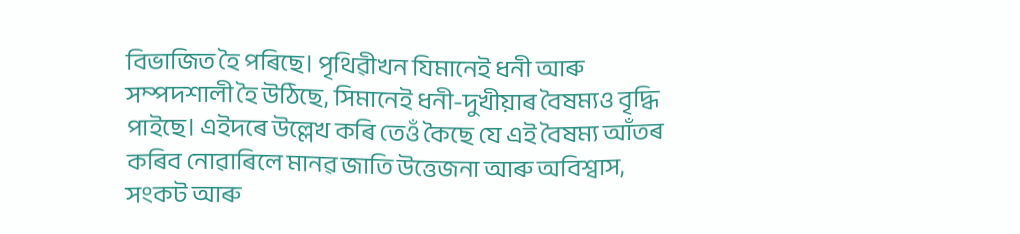বিভাজিত হৈ পৰিছে। পৃথিৱীখন যিমানেই ধনী আৰু সম্পদশালী হৈ উঠিছে, সিমানেই ধনী-দুখীয়াৰ বৈষম্যও বৃদ্ধি পাইছে। এইদৰে উল্লেখ কৰি তেওঁ কৈছে যে এই বৈষম্য আঁতৰ কৰিব নোৱাৰিলে মানৱ জাতি উত্তেজনা আৰু অবিশ্বাস, সংকট আৰু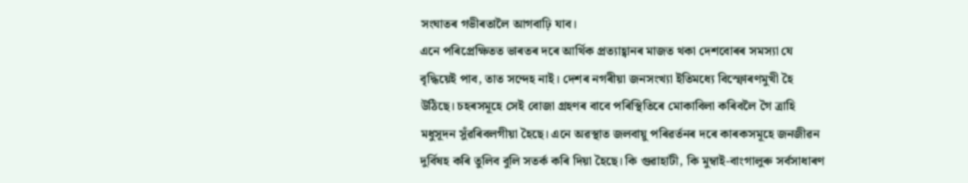সংঘাতৰ গভীৰতালৈ আগবাঢ়ি যাব।
এনে পৰিপ্ৰেক্ষিতত ভাৰতৰ দৰে আৰ্থিক প্ৰত্যাহ্বানৰ মাজত থকা দেশবোৰৰ সমস্যা যে বৃদ্ধিয়েই পাব, তাত সন্দেহ নাই। দেশৰ নগৰীয়া জনসংখ্যা ইতিমধ্যে বিস্ফোৰণমুখী হৈ উঠিছে। চহৰসমূহে সেই বোজা গ্ৰহণৰ বাবে পৰিস্থিতিৰে মোকাবিলা কৰিবলৈ গৈ ত্রাহি মধুসূদন সুঁৱৰিবলগীয়া হৈছে। এনে অৱস্থাত জলবায়ু পৰিৱৰ্তনৰ দৰে কাৰকসমূহে জনজীৱন দুর্বিষহ কৰি তুলিব বুলি সতৰ্ক কৰি দিয়া হৈছে। কি গুৱাহাটী, কি মুম্বাই-বাংগালুৰু সৰ্বসাধাৰণ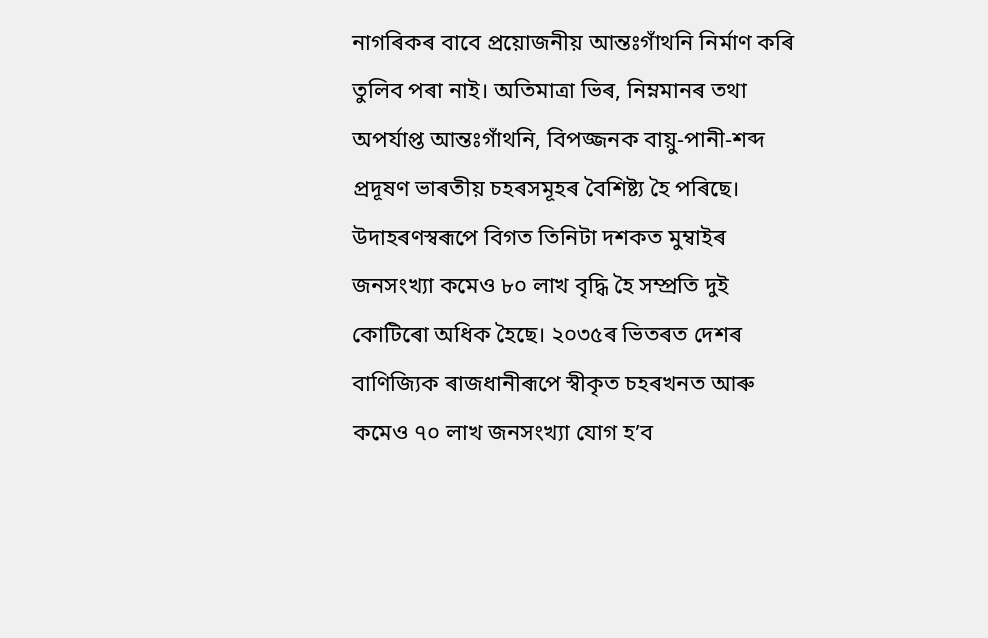নাগৰিকৰ বাবে প্রয়োজনীয় আন্তঃগাঁথনি নিৰ্মাণ কৰি তুলিব পৰা নাই। অতিমাত্রা ভিৰ, নিম্নমানৰ তথা অপর্যাপ্ত আন্তঃগাঁথনি, বিপজ্জনক বায়ু-পানী-শব্দ প্ৰদূষণ ভাৰতীয় চহৰসমূহৰ বৈশিষ্ট্য হৈ পৰিছে।
উদাহৰণস্বৰূপে বিগত তিনিটা দশকত মুম্বাইৰ জনসংখ্যা কমেও ৮০ লাখ বৃদ্ধি হৈ সম্প্রতি দুই কোটিৰো অধিক হৈছে। ২০৩৫ৰ ভিতৰত দেশৰ বাণিজ্যিক ৰাজধানীৰূপে স্বীকৃত চহৰখনত আৰু কমেও ৭০ লাখ জনসংখ্যা যোগ হ’ব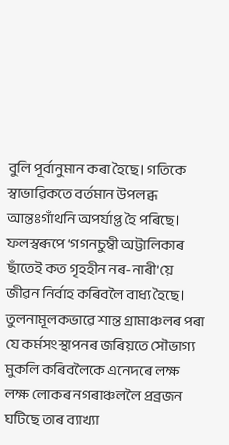বুলি পূর্বানুমান কৰা হৈছে। গতিকে স্বাভাৱিকতে বর্তমান উপলব্ধ আন্তঃগাঁথনি অপর্যাপ্ত হৈ পৰিছে। ফলস্বৰূপে ‘গগনচুম্বী অট্টালিকাৰ ছাঁতেই কত গৃহহীন নৰ-নাৰী’য়ে জীৱন নিৰ্বাহ কৰিবলৈ বাধ্য হৈছে। তুলনামূলকভাৱে শান্ত গ্রামাঞ্চলৰ পৰা যে কৰ্মসংস্থাপনৰ জৰিয়তে সৌভাগ্য মুকলি কৰিবলৈকে এনেদৰে লক্ষ লক্ষ লোকৰ নগৰাঞ্চললৈ প্ৰব্ৰজন ঘটিছে তাৰ ব্যাখ্যা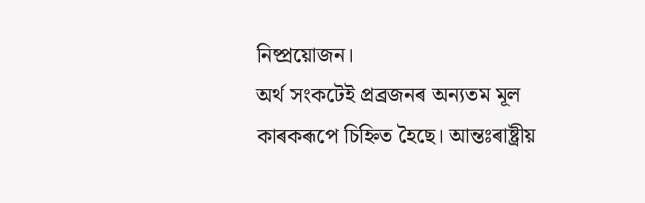নিষ্প্রয়োজন।
অর্থ সংকটেই প্ৰব্ৰজনৰ অন্যতম মূল কাৰকৰূপে চিহ্নিত হৈছে। আন্তঃৰাষ্ট্ৰীয়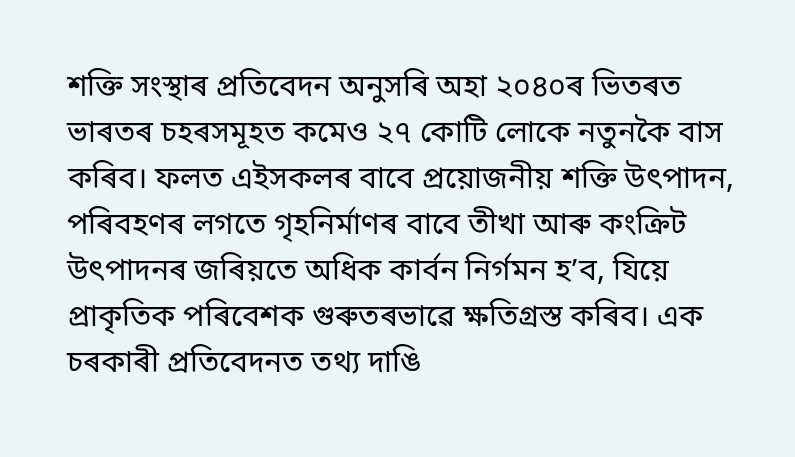শক্তি সংস্থাৰ প্ৰতিবেদন অনুসৰি অহা ২০৪০ৰ ভিতৰত ভাৰতৰ চহৰসমূহত কমেও ২৭ কোটি লোকে নতুনকৈ বাস কৰিব। ফলত এইসকলৰ বাবে প্রয়োজনীয় শক্তি উৎপাদন, পৰিবহণৰ লগতে গৃহনির্মাণৰ বাবে তীখা আৰু কংক্রিট উৎপাদনৰ জৰিয়তে অধিক কার্বন নির্গমন হ’ব, যিয়ে প্রাকৃতিক পৰিবেশক গুৰুতৰভাৱে ক্ষতিগ্রস্ত কৰিব। এক চৰকাৰী প্ৰতিবেদনত তথ্য দাঙি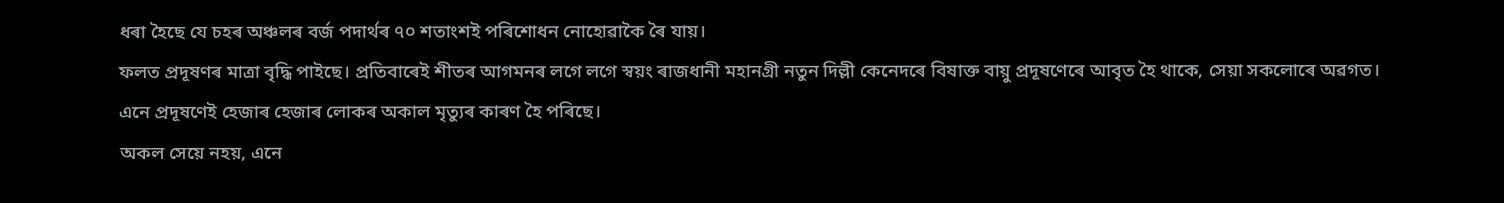ধৰা হৈছে যে চহৰ অঞ্চলৰ বৰ্জ পদাৰ্থৰ ৭০ শতাংশই পৰিশোধন নোহোৱাকৈ ৰৈ যায়।
ফলত প্ৰদূষণৰ মাত্রা বৃদ্ধি পাইছে। প্রতিবাৰেই শীতৰ আগমনৰ লগে লগে স্বয়ং ৰাজধানী মহানগ্ৰী নতুন দিল্লী কেনেদৰে বিষাক্ত বায়ু প্ৰদূষণেৰে আবৃত হৈ থাকে, সেয়া সকলোৰে অৱগত। এনে প্ৰদূষণেই হেজাৰ হেজাৰ লোকৰ অকাল মৃত্যুৰ কাৰণ হৈ পৰিছে।
অকল সেয়ে নহয়, এনে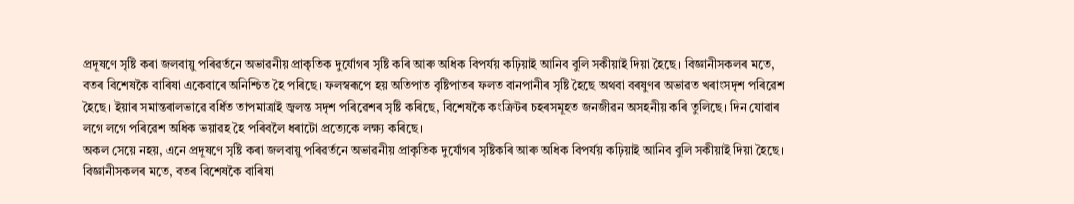প্রদূষণে সৃষ্টি কৰা জলবায়ু পৰিৱৰ্তনে অভাৱনীয় প্রাকৃতিক দুৰ্যোগৰ সৃষ্টি কৰি আৰু অধিক বিপর্যয় কঢ়িয়াই আনিব বুলি সকীয়াই দিয়া হৈছে। বিজ্ঞানীসকলৰ মতে, বতৰ বিশেষকৈ বাৰিষা একেবাৰে অনিশ্চিত হৈ পৰিছে। ফলস্বৰূপে হয় অতিপাত বৃষ্টিপাতৰ ফলত বানপানীৰ সৃষ্টি হৈছে অথবা বৰষুণৰ অভাৱত খৰাংসদৃশ পৰিৱেশ হৈছে। ইয়াৰ সমান্তৰালভাৱে বর্ধিত তাপমাত্রাই জ্বলন্ত সদৃশ পৰিৱেশৰ সৃষ্টি কৰিছে, বিশেষকৈ কংক্রিটৰ চহৰসমূহত জনজীৱন অসহনীয় কৰি তুলিছে। দিন যোৱাৰ লগে লগে পৰিৱেশ অধিক ভয়াৱহ হৈ পৰিবলৈ ধৰাটো প্রত্যেকে লক্ষ্য কৰিছে।
অকল সেয়ে নহয়, এনে প্ৰদূষণে সৃষ্টি কৰা জলবায়ু পৰিৱৰ্তনে অভাৱনীয় প্রাকৃতিক দুৰ্যোগৰ সৃষ্টিকৰি আৰু অধিক বিপর্যয় কঢ়িয়াই আনিব বুলি সকীয়াই দিয়া হৈছে। বিজ্ঞানীসকলৰ মতে, বতৰ বিশেষকৈ বাৰিষা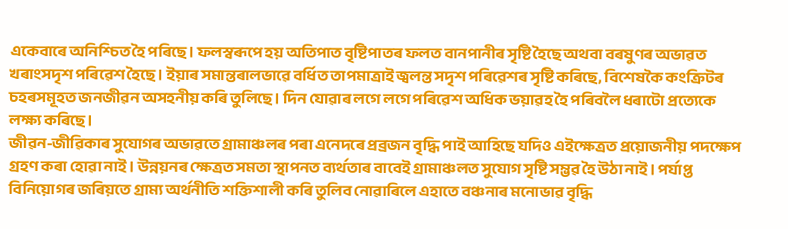একেবাৰে অনিশ্চিত হৈ পৰিছে। ফলস্বৰূপে হয় অতিপাত বৃষ্টিপাতৰ ফলত বানপানীৰ সৃষ্টি হৈছে অথবা বৰষুণৰ অভাৱত খৰাংসদৃশ পৰিৱেশ হৈছে। ইয়াৰ সমান্তৰালভাৱে বর্ধিত তাপমাত্রাই জ্বলন্ত সদৃশ পৰিৱেশৰ সৃষ্টি কৰিছে, বিশেষকৈ কংক্রিটৰ চহৰসমূহত জনজীৱন অসহনীয় কৰি তুলিছে। দিন যোৱাৰ লগে লগে পৰিৱেশ অধিক ভয়াৱহ হৈ পৰিবলৈ ধৰাটো প্রত্যেকে লক্ষ্য কৰিছে।
জীৱন-জীৱিকাৰ সুযোগৰ অভাৱতে গ্রামাঞ্চলৰ পৰা এনেদৰে প্ৰব্ৰজন বৃদ্ধি পাই আহিছে যদিও এইক্ষেত্রত প্রয়োজনীয় পদক্ষেপ গ্ৰহণ কৰা হোৱা নাই। উন্নয়নৰ ক্ষেত্রত সমতা স্থাপনত ব্যৰ্থতাৰ বাবেই গ্রামাঞ্চলত সুযোগ সৃষ্টি সম্ভৱ হৈ উঠা নাই। পর্যাপ্ত বিনিয়োগৰ জৰিয়তে গ্রাম্য অর্থনীতি শক্তিশালী কৰি তুলিব নোৱাৰিলে এহাতে বঞ্চনাৰ মনোভাৱ বৃদ্ধি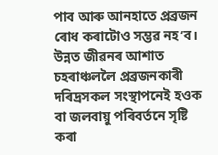পাব আৰু আনহাতে প্ৰব্ৰজন ৰোধ কৰাটোও সম্ভৱ নহ’ব।
উন্নত জীৱনৰ আশাত চহৰাঞ্চললৈ প্ৰব্ৰজনকাৰী দৰিদ্ৰসকল সংস্থাপনেই হওক বা জলবায়ু পৰিবৰ্তনে সৃষ্টি কৰা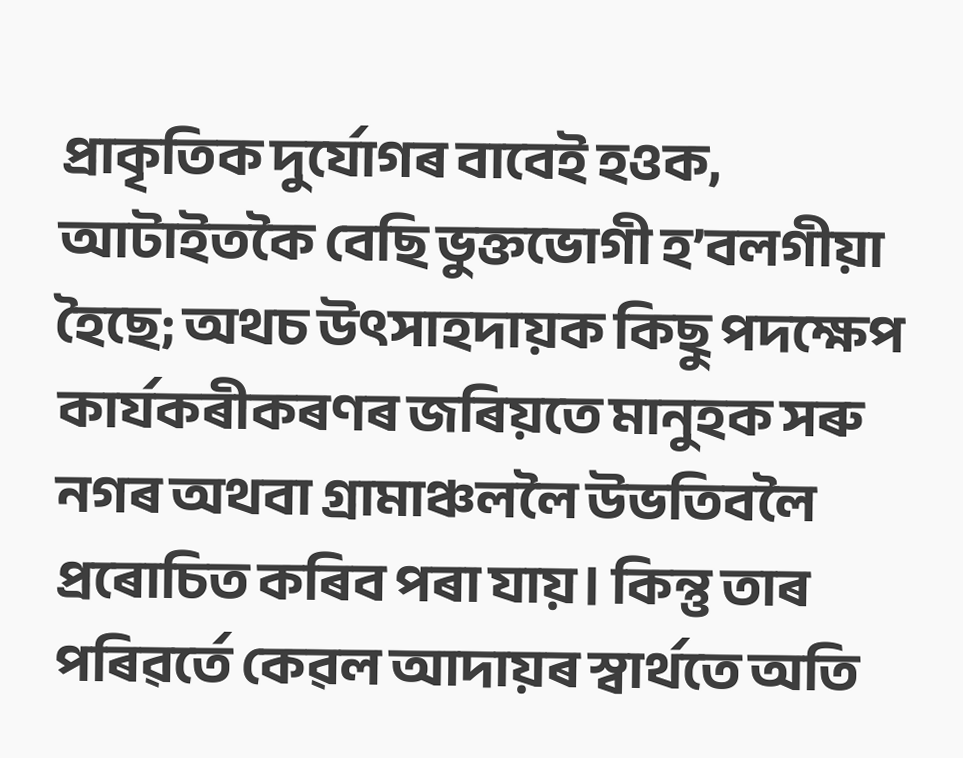প্ৰাকৃতিক দুর্যোগৰ বাবেই হওক, আটাইতকৈ বেছি ভুক্তভোগী হ’বলগীয়া হৈছে; অথচ উৎসাহদায়ক কিছু পদক্ষেপ কাৰ্যকৰীকৰণৰ জৰিয়তে মানুহক সৰু নগৰ অথবা গ্রামাঞ্চললৈ উভতিবলৈ প্ৰৰোচিত কৰিব পৰা যায়। কিন্তু তাৰ পৰিৱৰ্তে কেৱল আদায়ৰ স্বাৰ্থতে অতি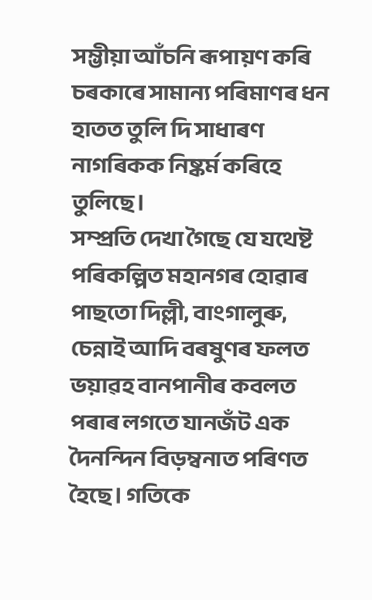সম্ভীয়া আঁচনি ৰূপায়ণ কৰি চৰকাৰে সামান্য পৰিমাণৰ ধন হাতত তুলি দি সাধাৰণ নাগৰিকক নিষ্কর্ম কৰিহে তুলিছে।
সম্প্রতি দেখা গৈছে যে যথেষ্ট পৰিকল্পিত মহানগৰ হোৱাৰ পাছতো দিল্লী, বাংগালুৰু, চেন্নাই আদি বৰষুণৰ ফলত ভয়াৱহ বানপানীৰ কবলত পৰাৰ লগতে যানজঁট এক দৈনন্দিন বিড়ম্বনাত পৰিণত হৈছে। গতিকে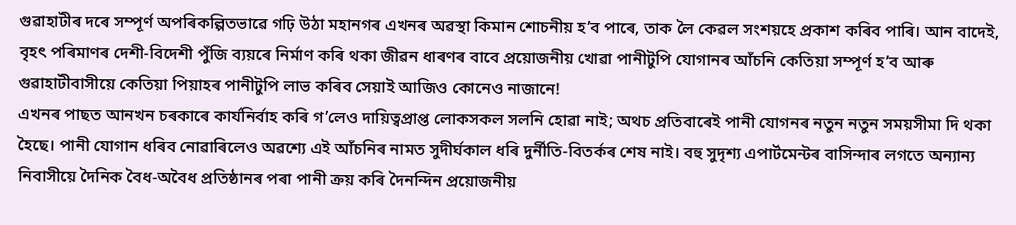গুৱাহাটীৰ দৰে সম্পূৰ্ণ অপৰিকল্পিতভাৱে গঢ়ি উঠা মহানগৰ এখনৰ অৱস্থা কিমান শোচনীয় হ’ব পাৰে, তাক লৈ কেৱল সংশয়হে প্রকাশ কৰিব পাৰি। আন বাদেই, বৃহৎ পৰিমাণৰ দেশী-বিদেশী পুঁজি ব্যয়ৰে নিৰ্মাণ কৰি থকা জীৱন ধাৰণৰ বাবে প্ৰয়োজনীয় খোৱা পানীটুপি যোগানৰ আঁচনি কেতিয়া সম্পূৰ্ণ হ’ব আৰু গুৱাহাটীবাসীয়ে কেতিয়া পিয়াহৰ পানীটুপি লাভ কৰিব সেয়াই আজিও কোনেও নাজানে!
এখনৰ পাছত আনখন চৰকাৰে কাৰ্যনিৰ্বাহ কৰি গ’লেও দায়িত্বপ্রাপ্ত লোকসকল সলনি হোৱা নাই; অথচ প্রতিবাৰেই পানী যোগনৰ নতুন নতুন সময়সীমা দি থকা হৈছে। পানী যোগান ধৰিব নোৱাৰিলেও অৱশ্যে এই আঁচনিৰ নামত সুদীর্ঘকাল ধৰি দুর্নীতি-বিতৰ্কৰ শেষ নাই। বহু সুদৃশ্য এপার্টমেন্টৰ বাসিন্দাৰ লগতে অন্যান্য নিবাসীয়ে দৈনিক বৈধ-অবৈধ প্রতিষ্ঠানৰ পৰা পানী ক্ৰয় কৰি দৈনন্দিন প্রয়োজনীয়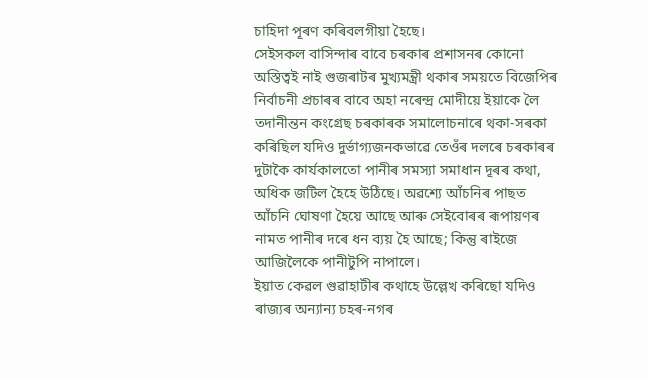চাহিদা পূৰণ কৰিবলগীয়া হৈছে।
সেইসকল বাসিন্দাৰ বাবে চৰকাৰ প্ৰশাসনৰ কোনো অস্তিত্বই নাই গুজৰাটৰ মুখ্যমন্ত্রী থকাৰ সময়তে বিজেপিৰ নিৰ্বাচনী প্ৰচাৰৰ বাবে অহা নৰেন্দ্ৰ মোদীয়ে ইয়াকে লৈ তদানীন্তন কংগ্ৰেছ চৰকাৰক সমালোচনাৰে থকা-সৰকা কৰিছিল যদিও দুর্ভাগ্যজনকভাৱে তেওঁৰ দলৰে চৰকাৰৰ দুটাকৈ কার্যকালতো পানীৰ সমস্যা সমাধান দূৰৰ কথা, অধিক জটিল হৈহে উঠিছে। অৱশ্যে আঁচনিৰ পাছত আঁচনি ঘোষণা হৈয়ে আছে আৰু সেইবোৰৰ ৰূপায়ণৰ নামত পানীৰ দৰে ধন ব্যয় হৈ আছে; কিন্তু ৰাইজে আজিলৈকে পানীটুপি নাপালে।
ইয়াত কেৱল গুৱাহাটীৰ কথাহে উল্লেখ কৰিছো যদিও ৰাজ্যৰ অন্যান্য চহৰ-নগৰ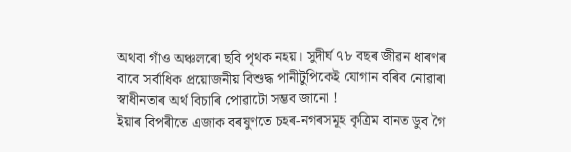অথবা গাঁও অঞ্চলৰো ছবি পৃথক নহয়। সুদীর্ঘ ৭৮ বছৰ জীৱন ধাৰণৰ বাবে সর্বাধিক প্রয়োজনীয় বিশুদ্ধ পানীটুপিকেই যোগান বৰিব নোৱাৰা স্বাধীনতাৰ অৰ্থ বিচাৰি পোৱাটো সম্ভব জানো !
ইয়াৰ বিপৰীতে এজাক বৰষুণতে চহৰ-নগৰসমূহ কৃত্রিম বানত ডুব গৈ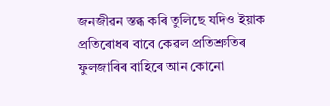জনজীৱন স্তব্ধ কৰি তুলিছে যদিও ইয়াক প্ৰতিৰোধৰ বাবে কেৱল প্রতিশ্রুতিৰ ফুলজাৰিৰ বাহিৰে আন কোনো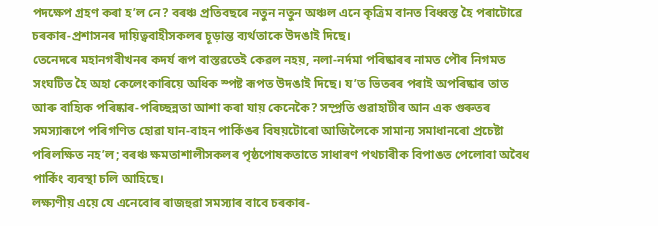পদক্ষেপ গ্ৰহণ কৰা হ’ল নে? বৰঞ্চ প্ৰতিবছৰে নতুন নতুন অঞ্চল এনে কৃত্রিম বানত বিধ্বস্ত হৈ পৰাটোৱে চৰকাৰ-প্ৰশাসনৰ দায়িত্ববাহীসকলৰ চূড়ান্ত ব্যর্থতাকে উদঙাই দিছে।
তেনেদৰে মহানগৰীখনৰ কদর্য ৰূপ বাস্তৱতেই কেৱল নহয়, নলা-নর্দমা পৰিষ্কাৰৰ নামত পৌৰ নিগমত সংঘটিত হৈ অহা কেলেংকাৰিয়ে অধিক স্পষ্ট ৰূপত উদঙাই দিছে। য’ত ভিতৰৰ পৰাই অপৰিষ্কাৰ তাত আৰু বাহ্যিক পৰিষ্কাৰ-পৰিচ্ছন্নতা আশা কৰা যায় কেনেকৈ? সম্প্রতি গুৱাহাটীৰ আন এক গুৰুতৰ সমস্যাৰূপে পৰিগণিত হোৱা যান-বাহন পার্কিঙৰ বিষয়টোৰো আজিলৈকে সামান্য সমাধানৰো প্রচেষ্টা পৰিলক্ষিত নহ’ল; বৰঞ্চ ক্ষমতাশালীসকলৰ পৃষ্ঠপোষকতাতে সাধাৰণ পথচাৰীক বিপাঙত পেলোবা অবৈধ পার্কিং ব্যবস্থা চলি আহিছে।
লক্ষ্যণীয় এয়ে যে এনেবোৰ ৰাজহুৱা সমস্যাৰ বাবে চৰকাৰ-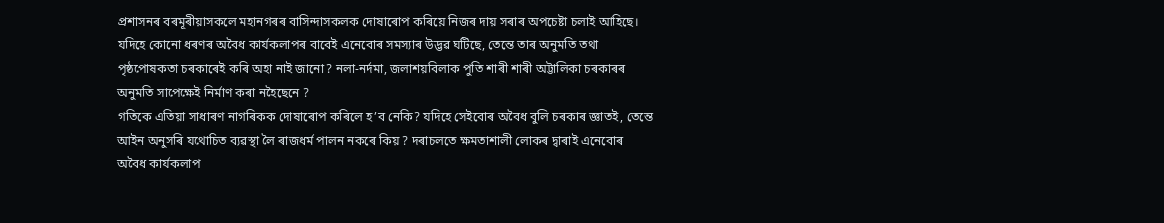প্ৰশাসনৰ বৰমূৰীয়াসকলে মহানগৰৰ বাসিন্দাসকলক দোষাৰোপ কৰিয়ে নিজৰ দায় সৰাৰ অপচেষ্টা চলাই আহিছে। যদিহে কোনো ধৰণৰ অবৈধ কার্যকলাপৰ বাবেই এনেবোৰ সমস্যাৰ উদ্ভৱ ঘটিছে, তেন্তে তাৰ অনুমতি তথা পৃষ্ঠপোষকতা চৰকাৰেই কৰি অহা নাই জানো? নলা-নর্দমা, জলাশয়বিলাক পুতি শাৰী শাৰী অট্টালিকা চৰকাৰৰ অনুমতি সাপেক্ষেই নিৰ্মাণ কৰা নহৈছেনে ?
গতিকে এতিয়া সাধাৰণ নাগৰিকক দোষাৰোপ কৰিলে হ’ব নেকি? যদিহে সেইবোৰ অবৈধ বুলি চৰকাৰ জ্ঞাতই, তেন্তে আইন অনুসৰি যথোচিত ব্যৱস্থা লৈ ৰাজধর্ম পালন নকৰে কিয় ? দৰাচলতে ক্ষমতাশালী লোকৰ দ্বাৰাই এনেবোৰ অবৈধ কার্যকলাপ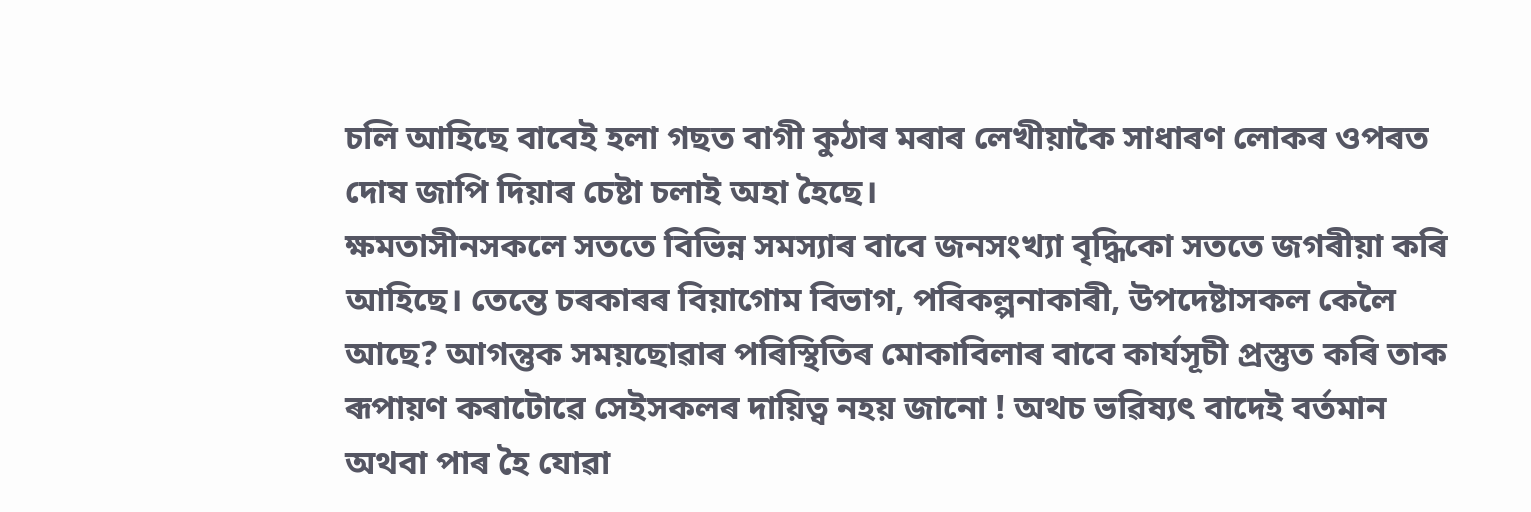চলি আহিছে বাবেই হলা গছত বাগী কুঠাৰ মৰাৰ লেখীয়াকৈ সাধাৰণ লোকৰ ওপৰত দোষ জাপি দিয়াৰ চেষ্টা চলাই অহা হৈছে।
ক্ষমতাসীনসকলে সততে বিভিন্ন সমস্যাৰ বাবে জনসংখ্যা বৃদ্ধিকো সততে জগৰীয়া কৰি আহিছে। তেন্তে চৰকাৰৰ বিয়াগোম বিভাগ, পৰিকল্পনাকাৰী, উপদেষ্টাসকল কেলৈ আছে? আগন্তুক সময়ছোৱাৰ পৰিস্থিতিৰ মোকাবিলাৰ বাবে কাৰ্যসূচী প্ৰস্তুত কৰি তাক ৰূপায়ণ কৰাটোৱে সেইসকলৰ দায়িত্ব নহয় জানো ! অথচ ভৱিষ্যৎ বাদেই বৰ্তমান অথবা পাৰ হৈ যোৱা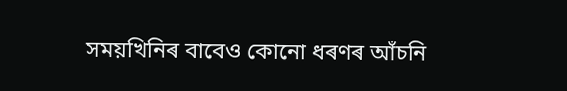সময়খিনিৰ বাবেও কোনো ধৰণৰ আঁচনি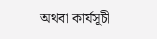অথবা কাৰ্যসূচী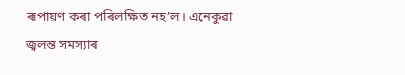ৰূপায়ণ কৰা পৰিলক্ষিত নহ’ল। এনেকুৱা জ্বলন্ত সমস্যাৰ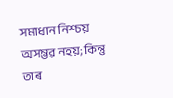সমাধান নিশ্চয় অসম্ভৱ নহয়; কিন্তু তাৰ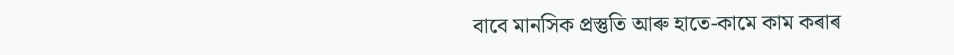বাবে মানসিক প্রস্তুতি আৰু হাতে-কামে কাম কৰাৰ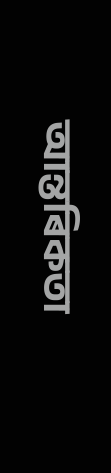আন্তৰিকতা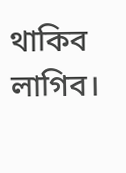থাকিব লাগিব।